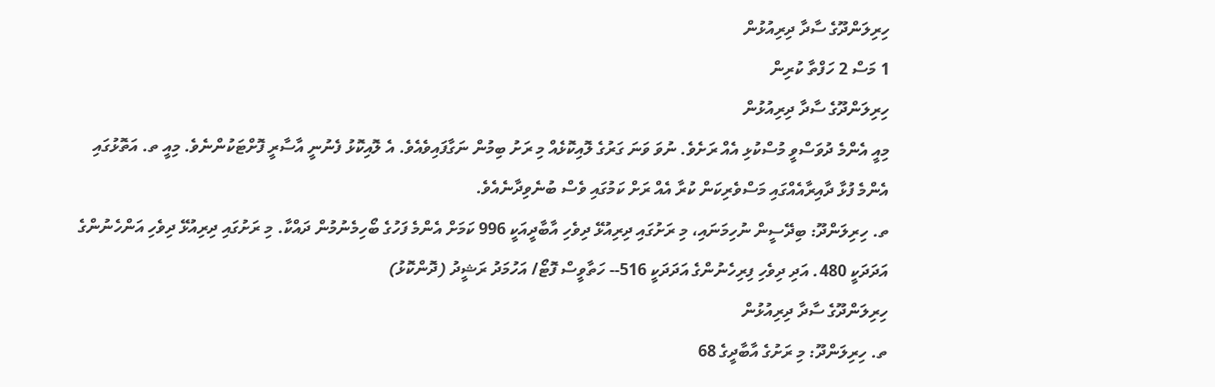ހިރިލަންދޫގެ ސާދާ ދިރިއުޅުން
1 މަސް 2 ހަފްތާ ކުރިން
ހިރިލަންދޫގެ ސާދާ ދިރިއުޅުން
މިއީ އެންމެ ދުވަސްވީ މުސްކުޅި އެއް ރަށެވެ. ނުވަ ވަނަ ގަރުގެ ލޮއިކޮޅެއް މި ރަށު ބިމުން ނަގާފައިވެއެވެ. އެ ލޮއިކޮޅު ފެނުނީ އާސާރީ ފޮށްޓަކުންނެވެ. މިއީ ތ. އަތޮޅުގައި އެންމެ ފުޅާ ދާއިރާއެއްގައި މަސްވެރިކަން ކުރާ އެއް ރަށް ކަމުގައި ވެސް ބުނެވިދާނެއެވެ.
ތ. ހިރިލަންދޫ: ބިދޭސީން ނުހިމަނައި، މި ރަށުގައި ދިރިއުޅޭ ދިވެހި އާބާދީއަކީ 996 ކަމަށް އެންމެ ފަހުގެ ބޯހިމެނުމުން ދައްކާ. މި ރަށުގައި ދިރިއުޅޭ ދިވެހި އަންހެނުންގެ އަދަދަކީ 480. އަދި ދިވެހި ފިރިހެނުންގެ އަދަދަކީ 516-- ހަތާވީސް ފޮޓޯ/ އަހުމަދު ރަޝީދު (ދޮންކޮޅު)
ހިރިލަންދޫގެ ސާދާ ދިރިއުޅުން
ތ. ހިރިލަންދޫ: މި ރަށުގެ އާބާދީގެ 68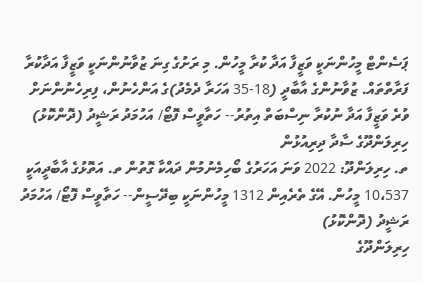ޕަސެންޓް މީހުންނަކީ ވަޒީފާ އަދާ ކުރާ މީހުން. މި ރަށުގެ ގިނަ ޒުވާނުންނަކީ ވަޒީފާ އަދާކުރާ ފަރާތްތައް. ޒުވާނުންގެ އާބާދީ (18-35 އަހަރާ ދެމެދު)ގެ އަންހެނުން، ފިރިހެނުންނަށް ވުރެ ވަޒީފާ އަދާ ނުކުރާ ނިސްބަތް އިތުރު-- ހަތާވީސް ފޮޓޯ/ އަހުމަދު ރަޝީދު (ދޮންކޮޅު)
ހިރިލަންދޫގެ ސާދާ ދިރިއުޅުން
ތ. ހިރިލަންދޫ: 2022 ވަނަ އަހަރުގެ ބޯހިމެނުމުން ދައްކާ ގޮތުން ތ. އަތޮޅުގެ އާބާދީއަކީ 10،537 މީހުން. އޭގެ ތެރެއިން 1312 މީހުންނަކީ ބިދޭސީން-- ހަތާވީސް ފޮޓޯ/ އަހުމަދު ރަޝީދު (ދޮންކޮޅު)
ހިރިލަންދޫގެ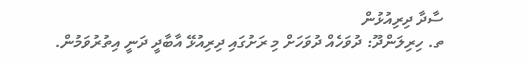ސާދާ ދިރިއުޅުން
ތ. ހިރިލަންދޫ: ދުވަހެއް ދުވަހަށް މި ރަށުގައި ދިރިއުޅޭ އާބާދީ ދަނީ އިތުރުވަމުން.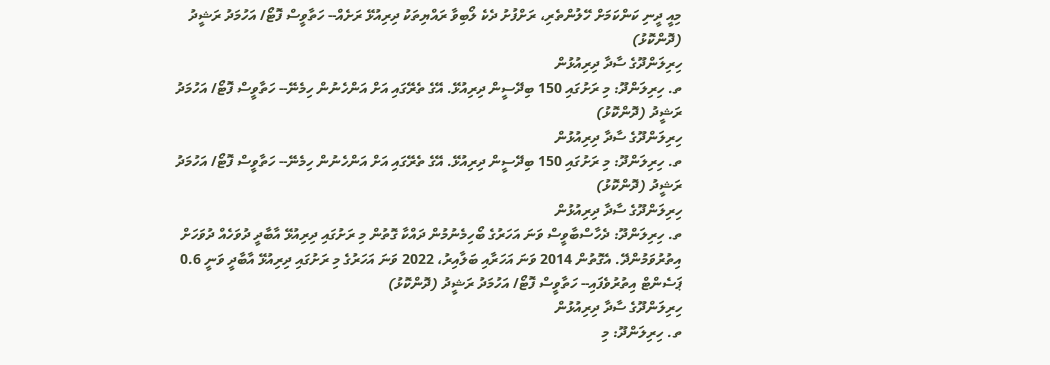މިއީ ދީނި ކަންކަމަށް ހޭލުންތެރި، ރަށްފުށު ދެކެ ލޯބިވާ ރައްޔިތަކު ދިރިއުޅޭ ރަށެއް-- ހަތާވީސް ފޮޓޯ/ އަހުމަދު ރަޝީދު (ދޮންކޮޅު)
ހިރިލަންދޫގެ ސާދާ ދިރިއުޅުން
ތ. ހިރިލަންދޫ: މި ރަށުގައި 150 ބިދޭސީން ދިރިއުޅޭ. އޭގެ ތެރޭގައި އަށް އަންހެނުން ހިމެނޭ-- ހަތާވީސް ފޮޓޯ/ އަހުމަދު ރަޝީދު (ދޮންކޮޅު)
ހިރިލަންދޫގެ ސާދާ ދިރިއުޅުން
ތ. ހިރިލަންދޫ: މި ރަށުގައި 150 ބިދޭސީން ދިރިއުޅޭ. އޭގެ ތެރޭގައި އަށް އަންހެނުން ހިމެނޭ-- ހަތާވީސް ފޮޓޯ/ އަހުމަދު ރަޝީދު (ދޮންކޮޅު)
ހިރިލަންދޫގެ ސާދާ ދިރިއުޅުން
ތ. ހިރިލަންދޫ: ދެހާސްބާވީސް ވަނަ އަހަރުގެ ބޯހިމެނުމުން ދައްކާ ގޮތުން މި ރަށުގައި ދިރިއުޅޭ އާބާދީ ދުވަހެއް ދުވަހަށް އިތުރުވަމުންދޭ. އެގޮތުން 2014 ވަނަ އަހަރާއި ބަލާއިރު، 2022 ވަނަ އަހަރުގެ މި ރަށުގައި ދިރިއުޅޭ އާބާދީ ވަނީ 0.6 ޕަސެންޓް އިތުރުވެފައި-- ހަތާވީސް ފޮޓޯ/ އަހުމަދު ރަޝީދު (ދޮންކޮޅު)
ހިރިލަންދޫގެ ސާދާ ދިރިއުޅުން
ތ. ހިރިލަންދޫ: މި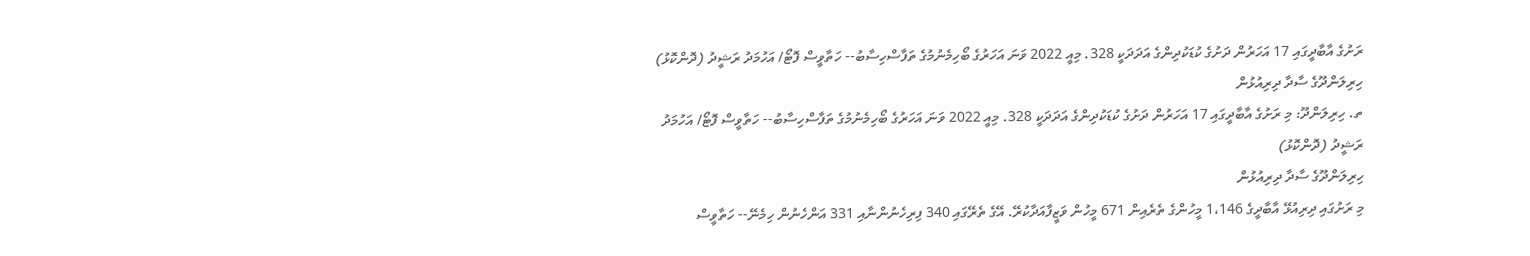ރަށުގެ އާބާދީގައި 17 އަހަރުން ދަށުގެ ކުޑަކުދިންގެ އަދަދަކީ 328. މިއީ 2022 ވަނަ އަހަރުގެ ބޯހިމެނުމުގެ ތަފާސްހިސާބު-- ހަތާވީސް ފޮޓޯ/ އަހުމަދު ރަޝީދު (ދޮންކޮޅު)
ހިރިލަންދޫގެ ސާދާ ދިރިއުޅުން
ތ. ހިރިލަންދޫ: މި ރަށުގެ އާބާދީގައި 17 އަހަރުން ދަށުގެ ކުޑަކުދިންގެ އަދަދަކީ 328. މިއީ 2022 ވަނަ އަހަރުގެ ބޯހިމެނުމުގެ ތަފާސްހިސާބު-- ހަތާވީސް ފޮޓޯ/ އަހުމަދު ރަޝީދު (ދޮންކޮޅު)
ހިރިލަންދޫގެ ސާދާ ދިރިއުޅުން
މި ރަށުގައި ދިރިއުޅޭ އާބާދީގެ 1،146 މީހުންގެ ތެރެއިން 671 މީހުން ވަޒީފާއަދާކުރޭ. އޭގެ ތެރޭގައި 340 ފިރިހެނުންނާއި 331 އަންހެނުން ހިމެނޭ-- ހަތާވީސް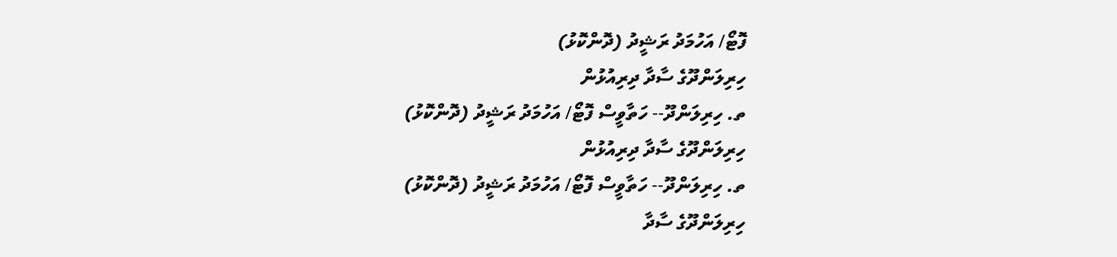ފޮޓޯ/ އަހުމަދު ރަޝީދު (ދޮންކޮޅު)
ހިރިލަންދޫގެ ސާދާ ދިރިއުޅުން
ތ. ހިރިލަންދޫ-- ހަތާވީސް ފޮޓޯ/ އަހުމަދު ރަޝީދު (ދޮންކޮޅު)
ހިރިލަންދޫގެ ސާދާ ދިރިއުޅުން
ތ. ހިރިލަންދޫ-- ހަތާވީސް ފޮޓޯ/ އަހުމަދު ރަޝީދު (ދޮންކޮޅު)
ހިރިލަންދޫގެ ސާދާ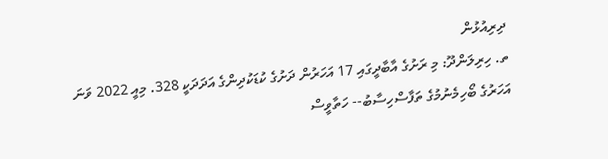ދިރިއުޅުން
ތ. ހިރިލަންދޫ: މި ރަށުގެ އާބާދީގައި 17 އަހަރުން ދަށުގެ ކުޑަކުދިންގެ އަދަދަކީ 328. މިއީ 2022 ވަނަ އަހަރުގެ ބޯހިމެނުމުގެ ތަފާސްހިސާބު-- ހަތާވީސް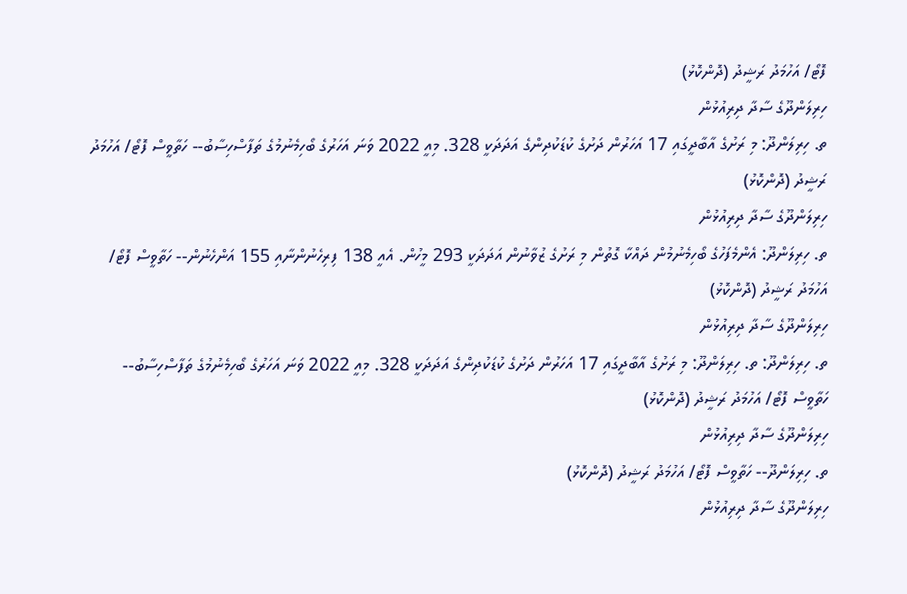ފޮޓޯ/ އަހުމަދު ރަޝީދު (ދޮންކޮޅު)
ހިރިލަންދޫގެ ސާދާ ދިރިއުޅުން
ތ. ހިރިލަންދޫ: މި ރަށުގެ އާބާދީގައި 17 އަހަރުން ދަށުގެ ކުޑަކުދިންގެ އަދަދަކީ 328. މިއީ 2022 ވަނަ އަހަރުގެ ބޯހިމެނުމުގެ ތަފާސްހިސާބު-- ހަތާވީސް ފޮޓޯ/ އަހުމަދު ރަޝީދު (ދޮންކޮޅު)
ހިރިލަންދޫގެ ސާދާ ދިރިއުޅުން
ތ. ހިރިލަންދޫ: އެންމެފަހުގެ ބޯހިމެނުމުން ދައްކާ ގޮތުން މި ރަށުގެ ޒުވާނުން އަދަދަކީ 293 މީހުން. އެއީ 138 ފިރިހެނުންނާއި 155 އަންހެނުން-- ހަތާވީސް ފޮޓޯ/ އަހުމަދު ރަޝީދު (ދޮންކޮޅު)
ހިރިލަންދޫގެ ސާދާ ދިރިއުޅުން
ތ. ހިރިލަންދޫ: ތ. ހިރިލަންދޫ: މި ރަށުގެ އާބާދީގައި 17 އަހަރުން ދަށުގެ ކުޑަކުދިންގެ އަދަދަކީ 328. މިއީ 2022 ވަނަ އަހަރުގެ ބޯހިމެނުމުގެ ތަފާސްހިސާބު-- ހަތާވީސް ފޮޓޯ/ އަހުމަދު ރަޝީދު (ދޮންކޮޅު)
ހިރިލަންދޫގެ ސާދާ ދިރިއުޅުން
ތ. ހިރިލަންދޫ-- ހަތާވީސް ފޮޓޯ/ އަހުމަދު ރަޝީދު (ދޮންކޮޅު)
ހިރިލަންދޫގެ ސާދާ ދިރިއުޅުން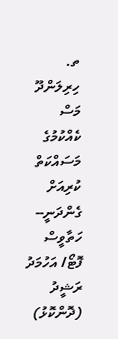ތ. ހިރިލަންދޫ މަސް ކެއްކުމުގެ މަސައްކަތް ކުރިއަށް ގެންދަނީ-- ހަތާވީސް ފޮޓޯ/ އަހުމަދު ރަޝީދު (ދޮންކޮޅު)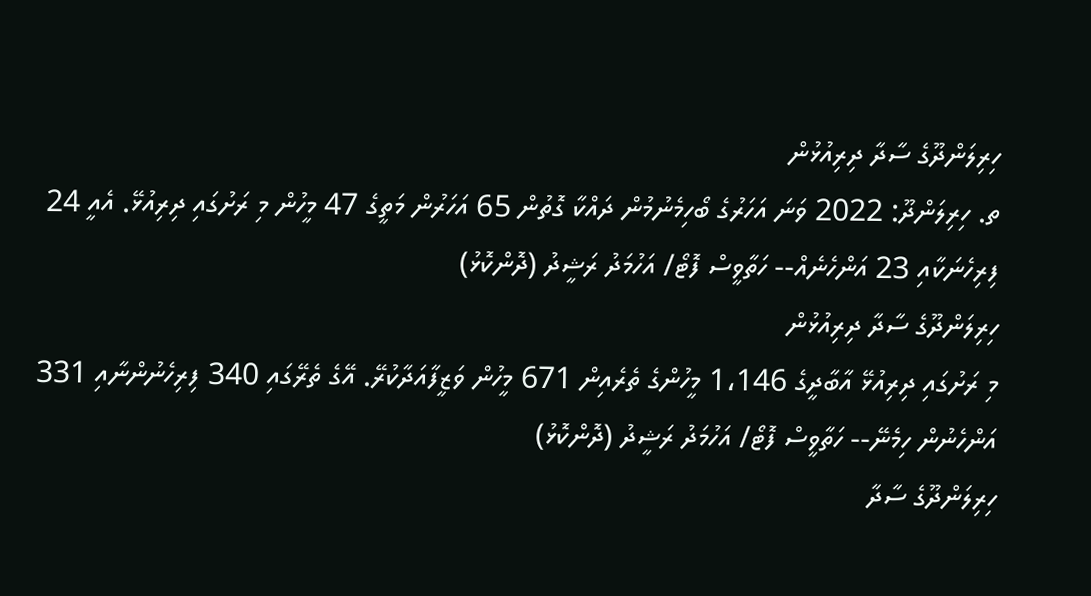ހިރިލަންދޫގެ ސާދާ ދިރިއުޅުން
ތ. ހިރިލަންދޫ: 2022 ވަނަ އަހަރުގެ ބޯހިމެނުމުން ދައްކާ ގޮތުން 65 އަހަރުން މަތީގެ 47 މީހުން މި ރަށުގައި ދިރިއުޅޭ. އެއީ 24 ފިރިހެނަކާއި 23 އަންހެނެއް-- ހަތާވީސް ފޮޓޯ/ އަހުމަދު ރަޝީދު (ދޮންކޮޅު)
ހިރިލަންދޫގެ ސާދާ ދިރިއުޅުން
މި ރަށުގައި ދިރިއުޅޭ އާބާދީގެ 1،146 މީހުންގެ ތެރެއިން 671 މީހުން ވަޒީފާއަދާކުރޭ. އޭގެ ތެރޭގައި 340 ފިރިހެނުންނާއި 331 އަންހެނުން ހިމެނޭ-- ހަތާވީސް ފޮޓޯ/ އަހުމަދު ރަޝީދު (ދޮންކޮޅު)
ހިރިލަންދޫގެ ސާދާ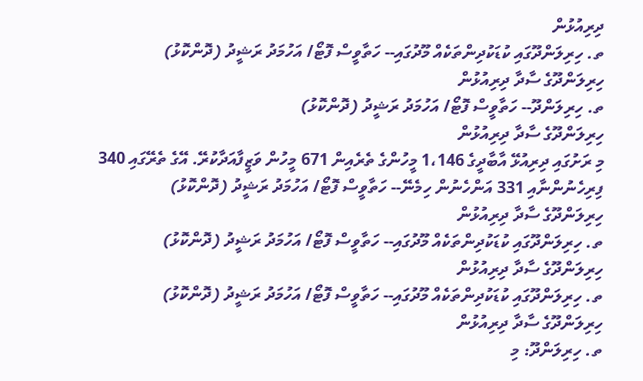ދިރިއުޅުން
ތ. ހިރިލަންދޫގައި ކުޑަކުދިންތަކެއް މޫދުގައި-- ހަތާވީސް ފޮޓޯ/ އަހުމަދު ރަޝީދު (ދޮންކޮޅު)
ހިރިލަންދޫގެ ސާދާ ދިރިއުޅުން
ތ. ހިރިލަންދޫ-- ހަތާވީސް ފޮޓޯ/ އަހުމަދު ރަޝީދު (ދޮންކޮޅު)
ހިރިލަންދޫގެ ސާދާ ދިރިއުޅުން
މި ރަށުގައި ދިރިއުޅޭ އާބާދީގެ 1،146 މީހުންގެ ތެރެއިން 671 މީހުން ވަޒީފާއަދާކުރޭ. އޭގެ ތެރޭގައި 340 ފިރިހެނުންނާއި 331 އަންހެނުން ހިމެނޭ-- ހަތާވީސް ފޮޓޯ/ އަހުމަދު ރަޝީދު (ދޮންކޮޅު)
ހިރިލަންދޫގެ ސާދާ ދިރިއުޅުން
ތ. ހިރިލަންދޫގައި ކުޑަކުދިންތަކެއް މޫދުގައި-- ހަތާވީސް ފޮޓޯ/ އަހުމަދު ރަޝީދު (ދޮންކޮޅު)
ހިރިލަންދޫގެ ސާދާ ދިރިއުޅުން
ތ. ހިރިލަންދޫގައި ކުޑަކުދިންތަކެއް މޫދުގައި-- ހަތާވީސް ފޮޓޯ/ އަހުމަދު ރަޝީދު (ދޮންކޮޅު)
ހިރިލަންދޫގެ ސާދާ ދިރިއުޅުން
ތ. ހިރިލަންދޫ: މި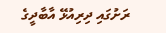ރަށުގައި ދިރިއުޅޭ އާބާދީގެ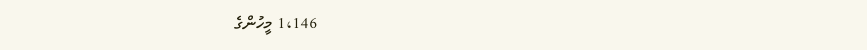1،146 މީހުންގެ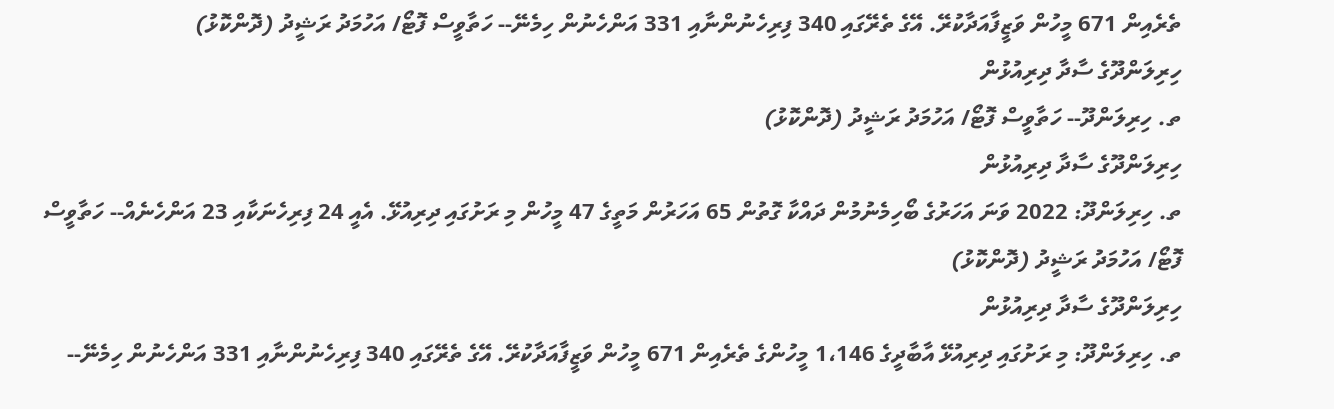ތެރެއިން 671 މީހުން ވަޒީފާއަދާކުރޭ. އޭގެ ތެރޭގައި 340 ފިރިހެނުންނާއި 331 އަންހެނުން ހިމެނޭ-- ހަތާވީސް ފޮޓޯ/ އަހުމަދު ރަޝީދު (ދޮންކޮޅު)
ހިރިލަންދޫގެ ސާދާ ދިރިއުޅުން
ތ. ހިރިލަންދޫ-- ހަތާވީސް ފޮޓޯ/ އަހުމަދު ރަޝީދު (ދޮންކޮޅު)
ހިރިލަންދޫގެ ސާދާ ދިރިއުޅުން
ތ. ހިރިލަންދޫ: 2022 ވަނަ އަހަރުގެ ބޯހިމެނުމުން ދައްކާ ގޮތުން 65 އަހަރުން މަތީގެ 47 މީހުން މި ރަށުގައި ދިރިއުޅޭ. އެއީ 24 ފިރިހެނަކާއި 23 އަންހެނެއް-- ހަތާވީސް ފޮޓޯ/ އަހުމަދު ރަޝީދު (ދޮންކޮޅު)
ހިރިލަންދޫގެ ސާދާ ދިރިއުޅުން
ތ. ހިރިލަންދޫ: މި ރަށުގައި ދިރިއުޅޭ އާބާދީގެ 1،146 މީހުންގެ ތެރެއިން 671 މީހުން ވަޒީފާއަދާކުރޭ. އޭގެ ތެރޭގައި 340 ފިރިހެނުންނާއި 331 އަންހެނުން ހިމެނޭ--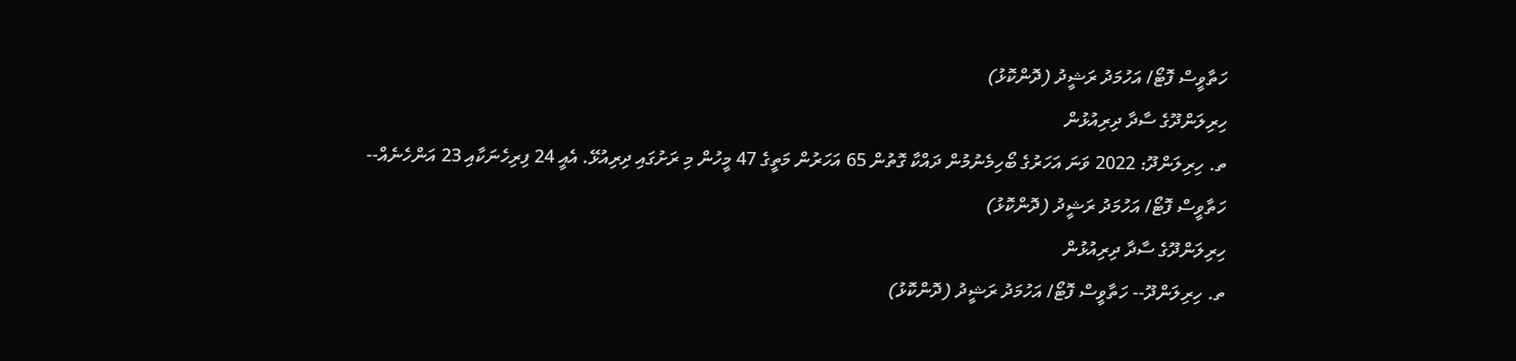ހަތާވީސް ފޮޓޯ/ އަހުމަދު ރަޝީދު (ދޮންކޮޅު)
ހިރިލަންދޫގެ ސާދާ ދިރިއުޅުން
ތ. ހިރިލަންދޫ: 2022 ވަނަ އަހަރުގެ ބޯހިމެނުމުން ދައްކާ ގޮތުން 65 އަހަރުން މަތީގެ 47 މީހުން މި ރަށުގައި ދިރިއުޅޭ. އެއީ 24 ފިރިހެނަކާއި 23 އަންހެނެއް-- ހަތާވީސް ފޮޓޯ/ އަހުމަދު ރަޝީދު (ދޮންކޮޅު)
ހިރިލަންދޫގެ ސާދާ ދިރިއުޅުން
ތ. ހިރިލަންދޫ-- ހަތާވީސް ފޮޓޯ/ އަހުމަދު ރަޝީދު (ދޮންކޮޅު)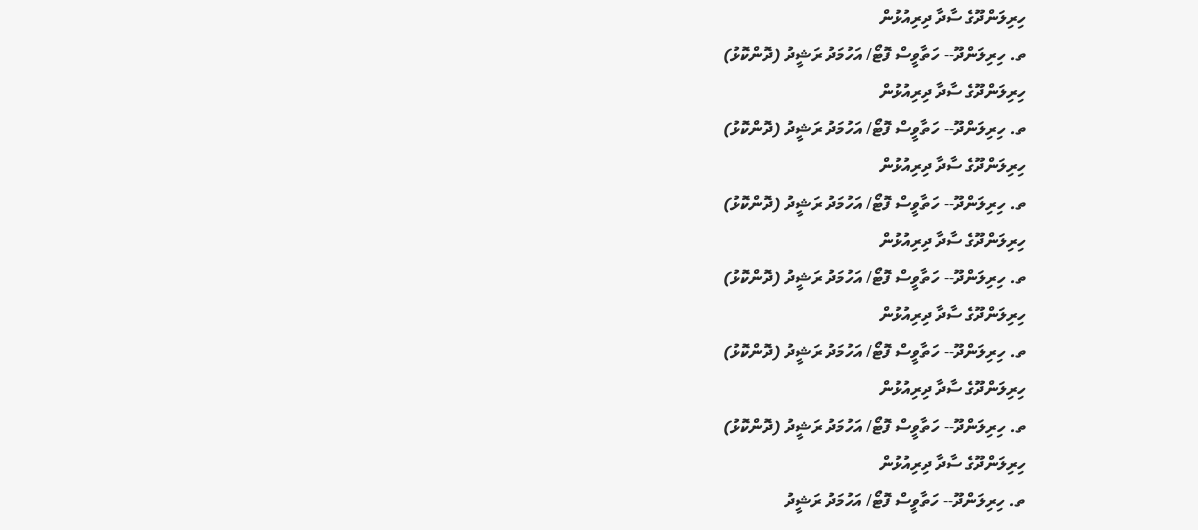ހިރިލަންދޫގެ ސާދާ ދިރިއުޅުން
ތ. ހިރިލަންދޫ-- ހަތާވީސް ފޮޓޯ/ އަހުމަދު ރަޝީދު (ދޮންކޮޅު)
ހިރިލަންދޫގެ ސާދާ ދިރިއުޅުން
ތ. ހިރިލަންދޫ-- ހަތާވީސް ފޮޓޯ/ އަހުމަދު ރަޝީދު (ދޮންކޮޅު)
ހިރިލަންދޫގެ ސާދާ ދިރިއުޅުން
ތ. ހިރިލަންދޫ-- ހަތާވީސް ފޮޓޯ/ އަހުމަދު ރަޝީދު (ދޮންކޮޅު)
ހިރިލަންދޫގެ ސާދާ ދިރިއުޅުން
ތ. ހިރިލަންދޫ-- ހަތާވީސް ފޮޓޯ/ އަހުމަދު ރަޝީދު (ދޮންކޮޅު)
ހިރިލަންދޫގެ ސާދާ ދިރިއުޅުން
ތ. ހިރިލަންދޫ-- ހަތާވީސް ފޮޓޯ/ އަހުމަދު ރަޝީދު (ދޮންކޮޅު)
ހިރިލަންދޫގެ ސާދާ ދިރިއުޅުން
ތ. ހިރިލަންދޫ-- ހަތާވީސް ފޮޓޯ/ އަހުމަދު ރަޝީދު (ދޮންކޮޅު)
ހިރިލަންދޫގެ ސާދާ ދިރިއުޅުން
ތ. ހިރިލަންދޫ-- ހަތާވީސް ފޮޓޯ/ އަހުމަދު ރަޝީދު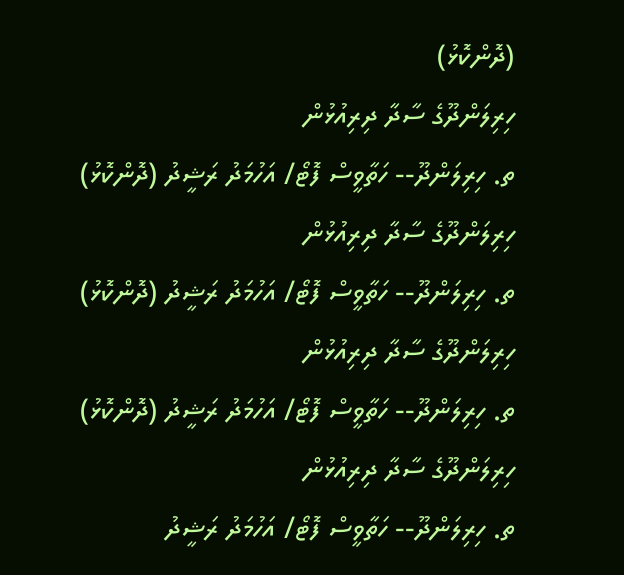(ދޮންކޮޅު)
ހިރިލަންދޫގެ ސާދާ ދިރިއުޅުން
ތ. ހިރިލަންދޫ-- ހަތާވީސް ފޮޓޯ/ އަހުމަދު ރަޝީދު (ދޮންކޮޅު)
ހިރިލަންދޫގެ ސާދާ ދިރިއުޅުން
ތ. ހިރިލަންދޫ-- ހަތާވީސް ފޮޓޯ/ އަހުމަދު ރަޝީދު (ދޮންކޮޅު)
ހިރިލަންދޫގެ ސާދާ ދިރިއުޅުން
ތ. ހިރިލަންދޫ-- ހަތާވީސް ފޮޓޯ/ އަހުމަދު ރަޝީދު (ދޮންކޮޅު)
ހިރިލަންދޫގެ ސާދާ ދިރިއުޅުން
ތ. ހިރިލަންދޫ-- ހަތާވީސް ފޮޓޯ/ އަހުމަދު ރަޝީދު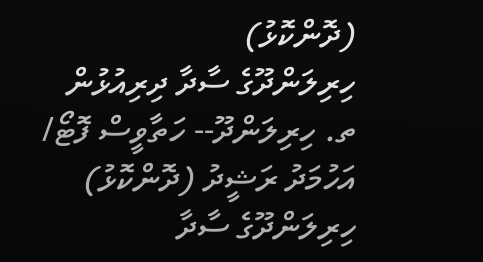(ދޮންކޮޅު)
ހިރިލަންދޫގެ ސާދާ ދިރިއުޅުން
ތ. ހިރިލަންދޫ-- ހަތާވީސް ފޮޓޯ/ އަހުމަދު ރަޝީދު (ދޮންކޮޅު)
ހިރިލަންދޫގެ ސާދާ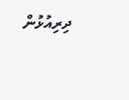ދިރިއުޅުން